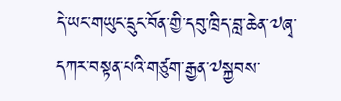དེ་ཡང་གཡུང་དྲུང་བོན་གྱི་དབུ་ཁྲིད་བླ་ཆེན་༧ཞྭ་དཀར་བསྟན་པའི་གཙུག་རྒྱན་༧སྐྱབས་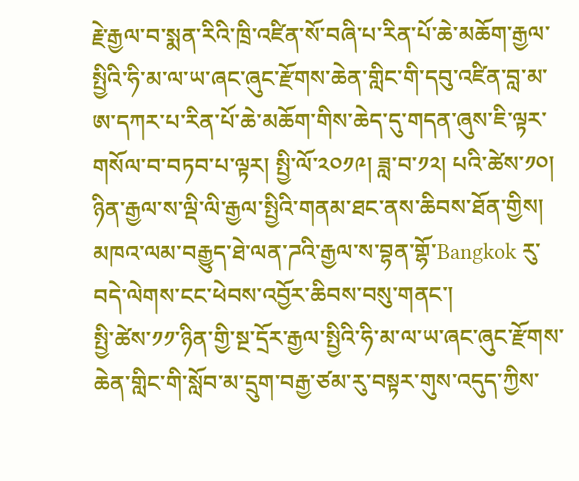རྗེ་རྒྱལ་བ་སྨན་རིའི་ཁྲི་འཛིན་སོ་བཞི་པ་རིན་པོ་ཆེ་མཆོག་རྒྱལ་སྤྱིའི་ཧི་མ་ལ་ཡ་ཞང་ཞུང་རྫོགས་ཆེན་གླིང་གི་དབུ་འཛིན་བླ་མ་ཨ་དཀར་པ་རིན་པོ་ཆེ་མཆོག་གིས་ཆེད་དུ་གདན་ཞུས་ཇི་ལྟར་གསོལ་བ་བཏབ་པ་ལྟར། སྤྱི་ལོ་༢༠༡༩། ཟླ་བ་༡༢། པའི་ཚེས་༡༠། ཉིན་རྒྱལ་ས་ལྡི་ལི་རྒྱལ་སྤྱིའི་གནམ་ཐང་ནས་ཆིབས་ཐོན་གྱིས། མཁའ་ལམ་བརྒྱུད་ཐེ་ལན་ཌའི་རྒྱལ་ས་བྷན་གྷོ་Bangkok རུ་བདེ་ལེགས་ངང་ཕེབས་འབྱོར་ཆིབས་བསུ་གནང་།
སྤྱི་ཚེས་༡༡་ཉིན་གྱི་སྔ་དྲོར་རྒྱལ་སྤྱིའི་ཧི་མ་ལ་ཡ་ཞང་ཞུང་རྫོགས་ཆེན་གླིང་གི་སློབ་མ་དྲུག་བརྒྱ་ཙམ་རུ་བསྟར་གུས་འདུད་ཀྱིས་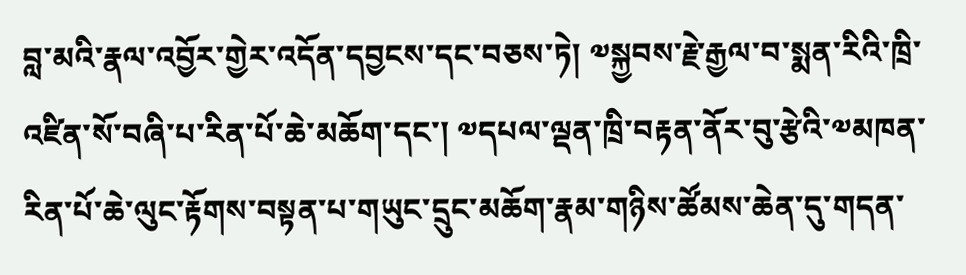བླ་མའི་རྣལ་འབྱོར་གྱེར་འདོན་དབྱངས་དང་བཅས་ཏེ། ༧སྐྱབས་རྗེ་རྒྱལ་བ་སྨན་རིའི་ཁྲི་འཛིན་སོ་བཞི་པ་རིན་པོ་ཆེ་མཆོག་དང་། ༧དཔལ་ལྡན་ཁྲི་བརྟན་ནོར་བུ་རྩེའི་༧མཁན་རིན་པོ་ཆེ་ལུང་རྟོགས་བསྟན་པ་གཡུང་དྲུང་མཆོག་རྣམ་གཉིས་ཚོམས་ཆེན་དུ་གདན་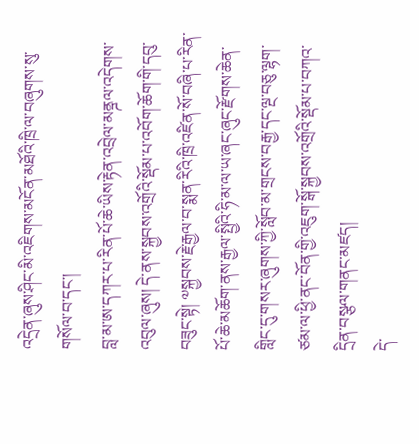འདྲེན་ཞུས་ཤིང་མི་འཇིགས་མངོན་མཐོའི་ཁྲི་ལ་བཞུགས་སུ་གསོལ་བ་དང་།
བླ་མ་ཨ་དཀར་པ་རིན་པོ་ཆེ་ཡིས་རྟེན་འབྲེལ་མནྜལ་འདེགས་འབུལ་ཞུས། དེ་ནས་སྐྱབས་འགྲོའི་སྡོམ་པ་འབོག་ཆོག་གི་དབུ་བཟུང་སྟེ། ༧སྐྱབས་རྗེ་རྒྱལ་བ་སྨན་རིའི་ཁྲི་འཛིན་སོ་བཞི་པ་རིན་པོ་ཆེ་མཆོག་ནས་རྒྱལ་སྤྱིའི་ཧི་མ་ལ་ཡ་ཞང་ཞུང་རྫོགས་ཆེན་གླིང་དུ་གསར་ཞུགས་ཀྱི་སློབ་མ་གྲངས་བརྒྱ་དང་ལྔ་བཅུ་ལྷག་ཙམ་ལ་ཕྱི་ནང་བོན་གྱི་འཇུག་སྒོ་སྐྱབས་འགྲོའི་སྡོམ་པ་བཀའ་དྲིན་བསྩལ་གནང་མཛད།
དེ་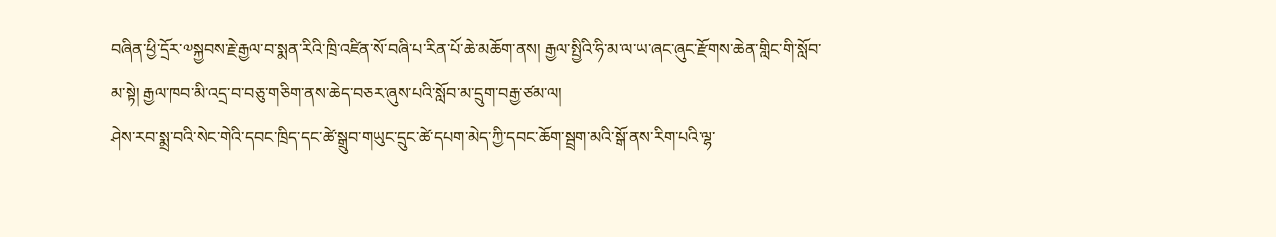བཞིན་ཕྱི་དྲོར་༧སྐྱབས་རྗེ་རྒྱལ་བ་སྨན་རིའི་ཁྲི་འཛིན་སོ་བཞི་པ་རིན་པོ་ཆེ་མཆོག་ནས། རྒྱལ་སྤྱིའི་ཧི་མ་ལ་ཡ་ཞང་ཞུང་རྫོགས་ཆེན་གླིང་གི་སློབ་མ་སྟེ། རྒྱལ་ཁབ་མི་འདྲ་བ་བཅུ་གཅིག་ནས་ཆེད་བཅར་ཞུས་པའི་སློབ་མ་དྲུག་བརྒྱ་ཙམ་ལ།
ཤེས་རབ་སྨྲ་བའི་སེང་གེའི་དབང་ཁྲིད་དང་ཚེ་སྒྲུབ་གཡུང་དྲུང་ཚེ་དཔག་མེད་ཀྱི་དབང་ཆོག་སྦྲག་མའི་སྒོ་ནས་རིག་པའི་ལྷ་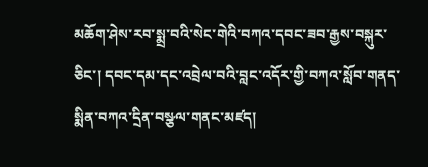མཆོག་ཤེས་རབ་སྨྲ་བའི་སེང་གེའི་བཀའ་དབང་ཟབ་རྒྱས་བསྐུར་ཅིང་། དབང་དམ་དང་འབྲེལ་བའི་བླང་འདོར་གྱི་བཀའ་སློབ་གནད་སྨིན་བཀའ་དྲིན་བསྩལ་གནང་མཛད།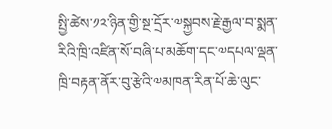སྤྱི་ཚེས་༡༢་ཉིན་གྱི་སྔ་དྲོར་༧སྐྱབས་རྗེ་རྒྱལ་བ་སྨན་རིའི་ཁྲི་འཛིན་སོ་བཞི་པ་མཆོག་དང་༧དཔལ་ལྡན་ཁྲི་བརྟན་ནོར་བུ་རྩེའི་༧མཁན་རིན་པོ་ཆེ་ལུང་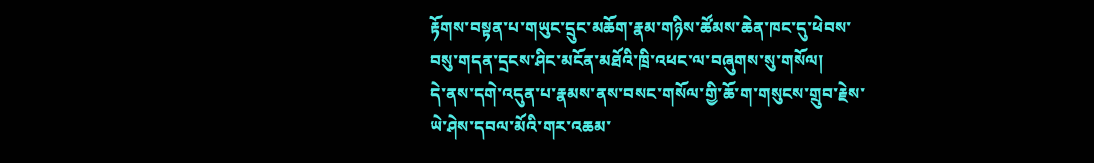རྟོགས་བསྟན་པ་གཡུང་དྲུང་མཆོག་རྣམ་གཉིས་ཚོམས་ཆེན་ཁང་དུ་ཕེབས་བསུ་གདན་དྲངས་ཤིང་མངོན་མཐོའི་ཁྲི་འཕང་ལ་བཞུགས་སུ་གསོལ།
དེ་ནས་དགེ་འདུན་པ་རྣམས་ནས་བསང་གསོལ་གྱི་ཆོ་ག་གསུངས་གྲུབ་རྗེས་ཡེ་ཤེས་དབལ་མོའི་གར་འཆམ་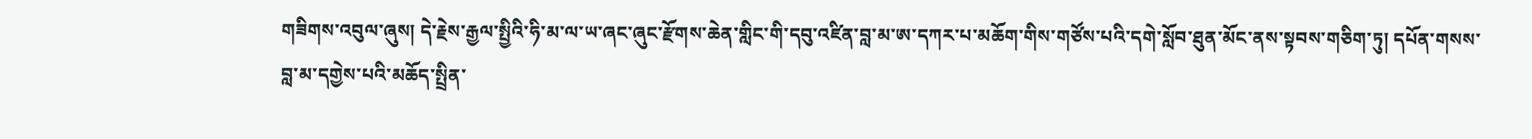གཟིགས་འབུལ་ཞུས། དེ་རྗེས་རྒྱལ་སྤྱིའི་ཧི་མ་ལ་ཡ་ཞང་ཞུང་རྫོགས་ཆེན་གླིང་གི་དབུ་འཛིན་བླ་མ་ཨ་དཀར་པ་མཆོག་གིས་གཙོས་པའི་དགེ་སློབ་ཐུན་མོང་ནས་སྟབས་གཅིག་ཏུ། དཔོན་གསས་བླ་མ་དགྱེས་པའི་མཆོད་སྤྲིན་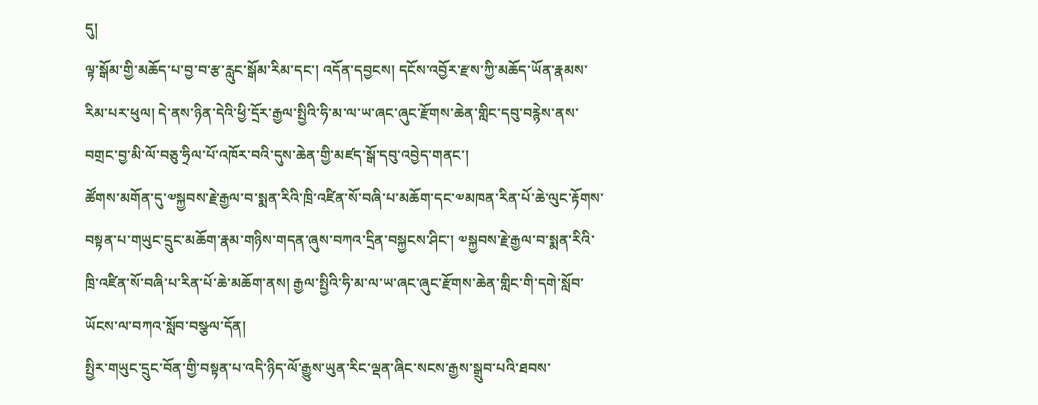དུ།
ལྟ་སྒོམ་གྱི་མཆོད་པ་བྱ་བ་རྩ་རླུང་སྒོམ་རིམ་དང་། འདོན་དབྱངས། དངོས་འབྱོར་རྫས་ཀྱི་མཆོད་ཡོན་རྣམས་རིམ་པར་ཕུལ། དེ་ནས་ཉིན་དེའི་ཕྱི་དྲོར་རྒྱལ་སྤྱིའི་ཧི་མ་ལ་ཡ་ཞང་ཞུང་རྫོགས་ཆེན་གླིང་དབུ་བརྙེས་ནས་བགྲང་བྱ་མི་ལོ་བཅུ་ཧྲིལ་པོ་འཁོར་བའི་དུས་ཆེན་གྱི་མཛད་སྒོ་དབུ་འབྱེད་གནང་།
ཚོགས་མགོན་དུ་༧སྐྱབས་རྗེ་རྒྱལ་བ་སྨན་རིའི་ཁྲི་འཛིན་སོ་བཞི་པ་མཆོག་དང་༧མཁན་རིན་པོ་ཆེ་ལུང་རྟོགས་བསྟན་པ་གཡུང་དྲུང་མཆོག་རྣམ་གཉིས་གདན་ཞུས་བཀའ་དྲིན་བསྐྱངས་ཤིང་། ༧སྐྱབས་རྗེ་རྒྱལ་བ་སྨན་རིའི་ཁྲི་འཛིན་སོ་བཞི་པ་རིན་པོ་ཆེ་མཆོག་ནས། རྒྱལ་སྤྱིའི་ཧི་མ་ལ་ཡ་ཞང་ཞུང་རྫོགས་ཆེན་གླིང་གི་དགེ་སློབ་ཡོངས་ལ་བཀའ་སློབ་བསྩལ་དོན།
སྤྱིར་གཡུང་དྲུང་བོན་གྱི་བསྟན་པ་འདི་ཉིད་ལོ་རྒྱུས་ཡུན་རིང་ལྡན་ཞིང་སངས་རྒྱས་སྒྲུབ་པའི་ཐབས་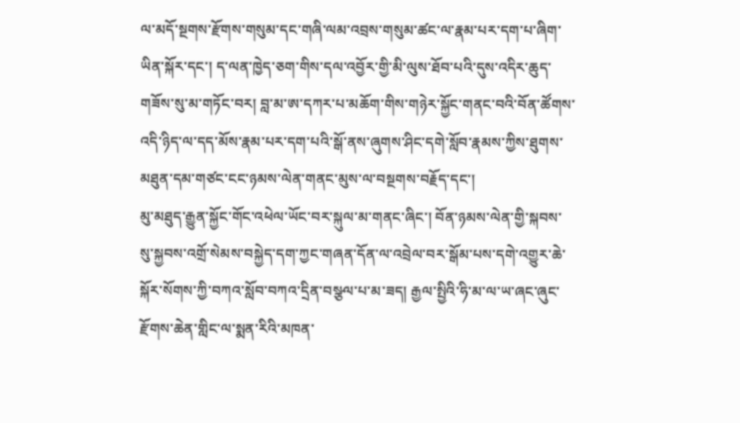ལ་མདོ་སྔགས་རྫོགས་གསུམ་དང་གཞི་ལམ་འབྲས་གསུམ་ཚང་ལ་རྣམ་པར་དག་པ་ཞིག་ཡིན་སྐོར་དང་། ད་ལན་ཁྱེད་ཅག་གིས་དལ་འབྱོར་གྱི་མི་ལུས་ཐོབ་པའི་དུས་འདིར་ཆུད་གཟོས་སུ་མ་གཏོང་བར། བླ་མ་ཨ་དཀར་པ་མཆོག་གིས་གཉེར་སྐྱོང་གནང་བའི་བོན་ཚོགས་འདི་ཉིད་ལ་དད་མོས་རྣམ་པར་དག་པའི་སྒོ་ནས་ཞུགས་ཤིང་དགེ་སློབ་རྣམས་ཀྱིས་ཐུགས་མཐུན་དམ་གཙང་ངང་ཉམས་ལེན་གནང་མུས་ལ་བསྔགས་བརྗོད་དང་།
མུ་མཐུད་རྒྱུན་སྐྱོང་གོང་འཕེལ་ཡོང་བར་སྐུལ་མ་གནང་ཞིང་། བོན་ཉམས་ལེན་གྱི་སྐབས་སུ་སྐྱབས་འགྲོ་སེམས་བསྐྱེད་དག་ཀྱང་གཞན་དོན་ལ་འབྲེལ་བར་སྒོམ་པས་དགེ་འགྱུར་ཆེ་སྐོར་སོགས་ཀྱི་བཀའ་སློབ་བཀའ་དྲིན་བསྩལ་པ་མ་ཟད། རྒྱལ་སྤྱིའི་ཧི་མ་ལ་ཡ་ཞང་ཞུང་རྫོགས་ཆེན་གླིང་ལ་སྨན་རིའི་མཁན་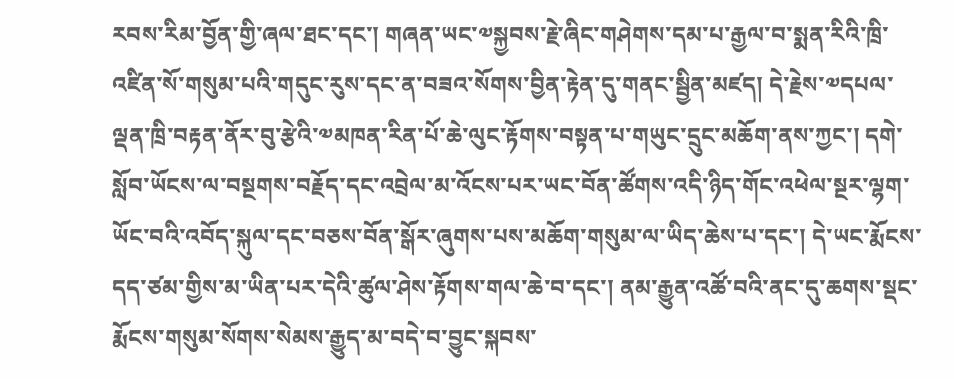རབས་རིམ་བྱོན་གྱི་ཞལ་ཐང་དང་། གཞན་ཡང་༧སྐྱབས་རྗེ་ཞིང་གཤེགས་དམ་པ་རྒྱལ་བ་སྨན་རིའི་ཁྲི་འཛིན་སོ་གསུམ་པའི་གདུང་རུས་དང་ན་བཟའ་སོགས་བྱིན་རྟེན་དུ་གནང་སྦྱིན་མཛད། དེ་རྗེས་༧དཔལ་ལྡན་ཁྲི་བརྟན་ནོར་བུ་རྩེའི་༧མཁན་རིན་པོ་ཆེ་ལུང་རྟོགས་བསྟན་པ་གཡུང་དྲུང་མཆོག་ནས་ཀྱང་། དགེ་སློབ་ཡོངས་ལ་བསྔགས་བརྗོད་དང་འབྲེལ་མ་འོངས་པར་ཡང་བོན་ཚོགས་འདི་ཉིད་གོང་འཕེལ་སྔར་ལྷག་ཡོང་བའི་འབོད་སྐུལ་དང་བཅས་བོན་སྒོར་ཞུགས་པས་མཆོག་གསུམ་ལ་ཡིད་ཆེས་པ་དང་། དེ་ཡང་རྨོངས་དད་ཙམ་གྱིས་མ་ཡིན་པར་དེའི་ཚུལ་ཤེས་རྟོགས་གལ་ཆེ་བ་དང་། ནམ་རྒྱུན་འཚོ་བའི་ནང་དུ་ཆགས་སྡང་རྨོངས་གསུམ་སོགས་སེམས་རྒྱུད་མ་བདེ་བ་བྱུང་སྐབས་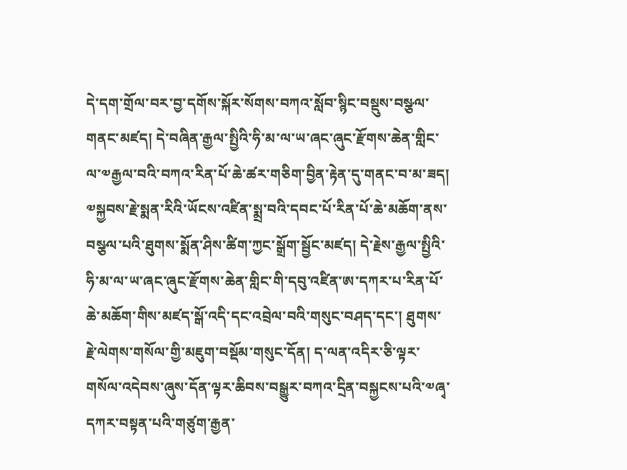དེ་དག་གྲོལ་བར་བྱ་དགོས་སྐོར་སོགས་བཀའ་སློབ་སྙིང་བསྡུས་བསྩལ་གནང་མཛད། དེ་བཞིན་རྒྱལ་སྤྱིའི་ཧི་མ་ལ་ཡ་ཞང་ཞུང་རྫོགས་ཆེན་གླིང་ལ་༧རྒྱལ་བའི་བཀའ་རིན་པོ་ཆེ་ཚར་གཅིག་བྱིན་རྟེན་དུ་གནང་བ་མ་ཟད།
༧སྐྱབས་རྗེ་སྨན་རིའི་ཡོངས་འཛིན་སྨྲ་བའི་དབང་པོ་རིན་པོ་ཆེ་མཆོག་ནས་བསྩལ་པའི་ཐུགས་སྨོན་ཤིས་ཚིག་ཀྱང་སྒྲོག་སྦྱོང་མཛད། དེ་རྗེས་རྒྱལ་སྤྱིའི་ཧི་མ་ལ་ཡ་ཞང་ཞུང་རྫོགས་ཆེན་གླིང་གི་དབུ་འཛིན་ཨ་དཀར་པ་རིན་པོ་ཆེ་མཆོག་གིས་མཛད་སྒོ་འདི་དང་འབྲེལ་བའི་གསུང་བཤད་དང་། ཐུགས་རྗེ་ལེགས་གསོལ་གྱི་མཇུག་བསྡོམ་གསུང་དོན། ད་ལན་འདིར་ཅི་ལྟར་གསོལ་འདེབས་ཞུས་དོན་ལྟར་ཆིབས་བསྒྱུར་བཀའ་དྲིན་བསྐྱངས་པའི་༧ཞྭ་དཀར་བསྟན་པའི་གཙུག་རྒྱན་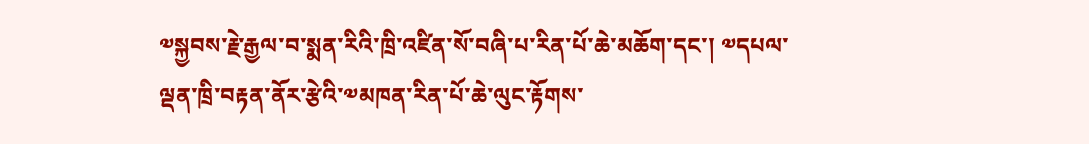༧སྐྱབས་རྗེ་རྒྱལ་བ་སྨན་རིའི་ཁྲི་འཛིན་སོ་བཞི་པ་རིན་པོ་ཆེ་མཆོག་དང་། ༧དཔལ་ལྡན་ཁྲི་བརྟན་ནོར་རྩེའི་༧མཁན་རིན་པོ་ཆེ་ལུང་རྟོགས་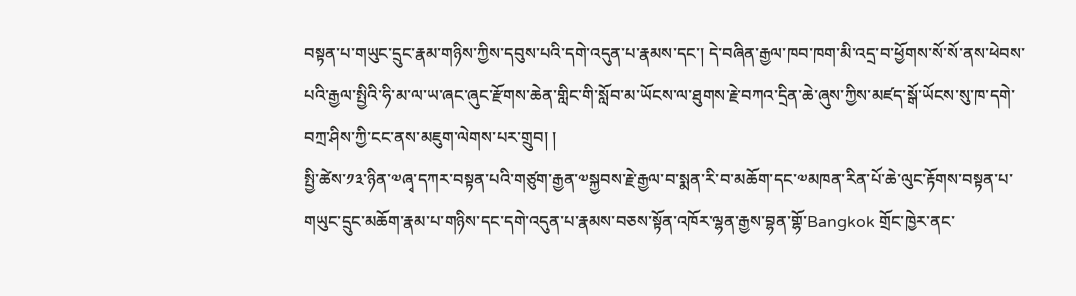བསྟན་པ་གཡུང་དྲུང་རྣམ་གཉིས་ཀྱིས་དབུས་པའི་དགེ་འདུན་པ་རྣམས་དང་། དེ་བཞིན་རྒྱལ་ཁབ་ཁག་མི་འདྲ་བ་ཕྱོགས་སོ་སོ་ནས་ཕེབས་པའི་རྒྱལ་སྤྱིའི་ཧི་མ་ལ་ཡ་ཞང་ཞུང་རྫོགས་ཆེན་གླིང་གི་སློབ་མ་ཡོངས་ལ་ཐུགས་རྗེ་བཀའ་དྲིན་ཆེ་ཞུས་ཀྱིས་མཛད་སྒོ་ཡོངས་སུ་ཁ་དགེ་བཀྲ་ཤིས་ཀྱི་ངང་ནས་མཇུག་ལེགས་པར་གྲུབ། །
སྤྱི་ཚེས་༡༣་ཉིན་༧ཞྭ་དཀར་བསྟན་པའི་གཙུག་རྒྱན་༧སྐྱབས་རྗེ་རྒྱལ་བ་སྨན་རི་བ་མཆོག་དང་༧མཁན་རིན་པོ་ཆེ་ལུང་རྟོགས་བསྟན་པ་གཡུང་དྲུང་མཆོག་རྣམ་པ་གཉིས་དང་དགེ་འདུན་པ་རྣམས་བཅས་སྟོན་འཁོར་ལྷན་རྒྱས་བྷན་གྷོ་Bangkok གྲོང་ཁྱེར་ནང་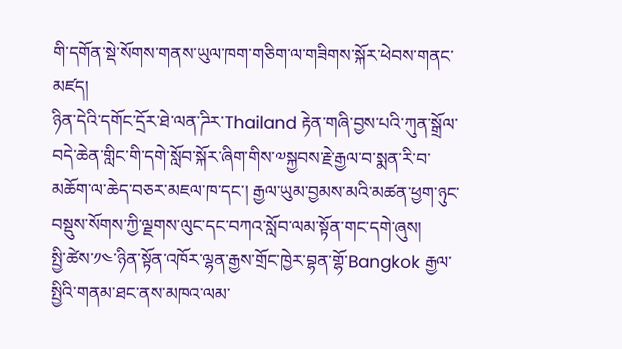གི་དགོན་སྡེ་སོགས་གནས་ཡུལ་ཁག་གཅིག་ལ་གཟིགས་སྐོར་ཕེབས་གནང་མཛད།
ཉིན་དེའི་དགོང་དྲོར་ཐེ་ལན་ཌིར་Thailand རྟེན་གཞི་བྱས་པའི་ཀུན་སྒྲོལ་བདེ་ཆེན་གླིང་གི་དགེ་སློབ་སྐོར་ཞིག་གིས་༧སྐྱབས་རྗེ་རྒྱལ་བ་སྨན་རི་བ་མཆོག་ལ་ཆེད་བཅར་མཇལ་ཁ་དང་། རྒྱལ་ཡུམ་བྱམས་མའི་མཚན་ཕྱག་ཉུང་བསྡུས་སོགས་ཀྱི་ལྗགས་ལུང་དང་བཀའ་སློབ་ལམ་སྟོན་གང་དགེ་ཞུས།
སྤྱི་ཚེས་༡༤་ཉིན་སྟོན་འཁོར་ལྷན་རྒྱས་གྲོང་ཁྱེར་བྷན་གྷོ་Bangkok རྒྱལ་སྤྱིའི་གནམ་ཐང་ནས་མཁའ་ལམ་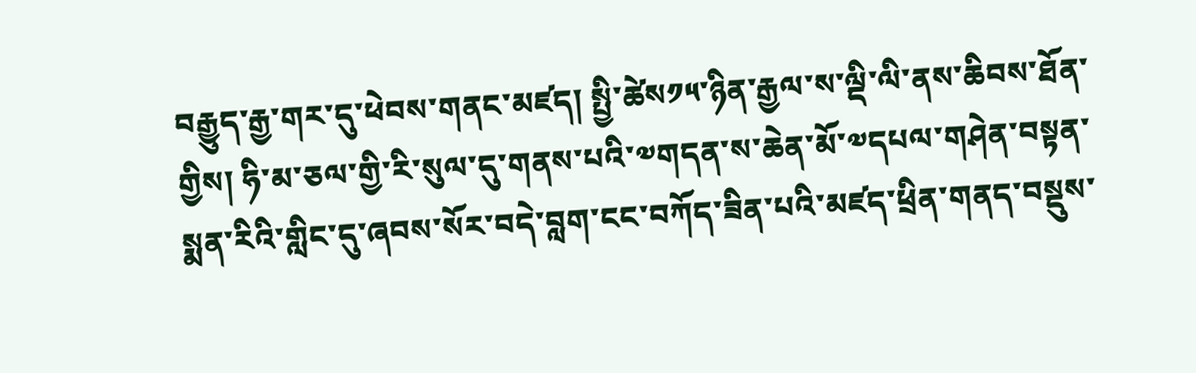བརྒྱུད་རྒྱ་གར་དུ་ཕེབས་གནང་མཛད། སྤྱི་ཚེས༡༥་ཉིན་རྒྱལ་ས་ལྡི་ལི་ནས་ཆིབས་ཐོན་གྱིས། ཧི་མ་ཅལ་གྱི་རི་སུལ་དུ་གནས་པའི་༧གདན་ས་ཆེན་མོ་༧དཔལ་གཤེན་བསྟན་སྨན་རིའི་གླིང་དུ་ཞབས་སོར་བདེ་བླག་ངང་བཀོད་ཟིན་པའི་མཛད་ཕྲིན་གནད་བསྡུས་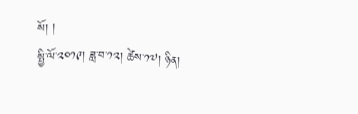སོ། །
སྤྱི་ལོ་༢༠༡༩། ཟླ་བ་༡༢། ཚེས་༡༧། ཉིན།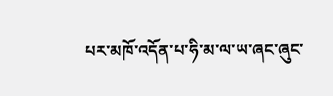པར་མཁོ་འདོན་པ་ཧི་མ་ལ་ཡ་ཞང་ཞུང་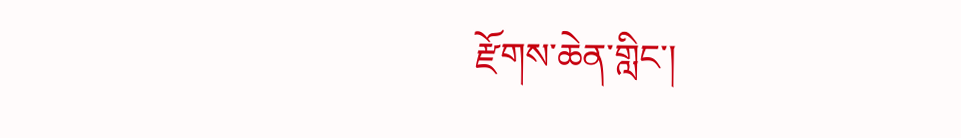རྫོགས་ཆེན་གླིང་།